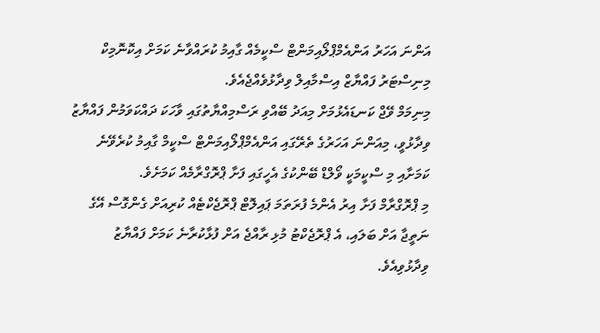އަންނަ އަހަރު އަންއެމްޕްލޯއިމަންޓް ސްކީމެއް ގާއިމު ކުރައްވާނެ ކަމަށް އިކޮނޮމިކް މިނިސްޓަރު ފައްޔާޒް އިސްމާއިލް ވިދާޅުވެއްޖެއެވެ.
މިނިމަމް ވޭޖް ކަނޑައެޅުމަށް މިއަދު ބޭއްވި ރަސްމިއްޔާތުގައި ވާހަކަ ދައްކަވަމުން ފައްޔާޒު ވިދާޅުވީ، މިއަންނަ އަހަރުގެ ތެރޭގައި އަންއެމްޕްލޯއިމަންޓް ސްކީމް ގާއިމު ކުރެވޭނެ ކަމަށާއި މި ސްކީމަކީ ވޯލްޑް ބޭންކުގެ އެހީގައި ފަށާ ޕްރޮގްރާމެއް ކަމަށެވެ.
މި ޕްރޮގްރާމް ފަށާ އިރު އެންމެ ފުރަތަމަ ޕައިލޮޓް ޕްރޮޖެކްޓެއް ކުރިއަށް ގެންގޮސް އޭގެ ނަތީޖާ އަށް ބަލައި، އެ ޕްރޮޖެކްޓު މުޅި ރާއްޖެ އަށް ފުޅާކުރާނެ ކަމަށް ފައްޔާޒު ވިދާޅުވިއެވެ.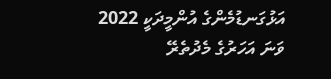އަޅުގަނޑުމެންގެ އުންމީދަކީ 2022 ވަނަ އަހަރުގެ މެދުތެރޭ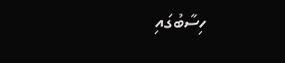ހިސާބުގައި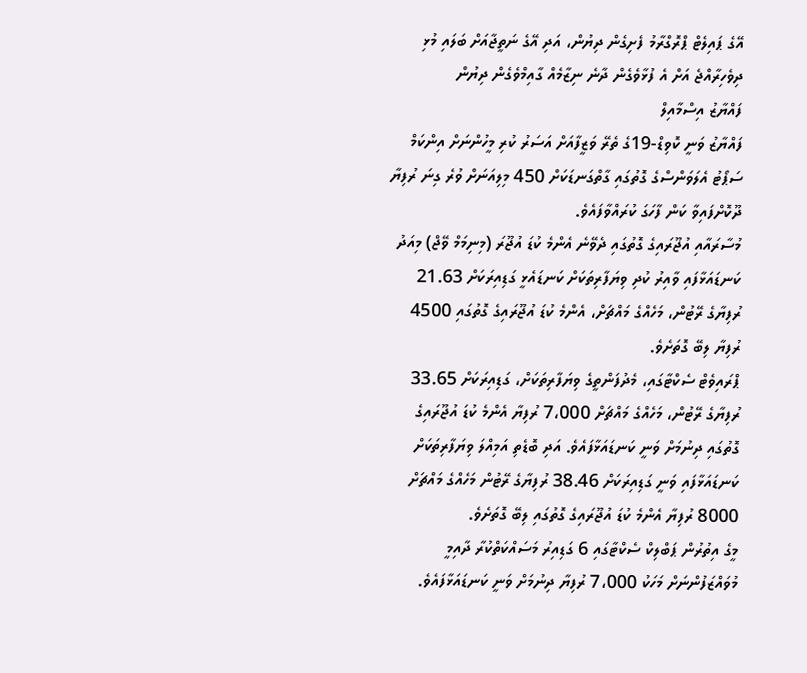އޭގެ ޕައިލެޓް ޕްރޮގްރާމު ފެށިގެން ދިޔުން، އަދި އޭގެ ނަތީޖާއަށް ބަލައި މުޅި ދިވެހިރާއްޖެ އަށް އެ ފުޅާވެގެން ދާނެ ނިޒާމެއް ގާއިމްވެގެން ދިޔުން
ފައްޔާޒު އިސްމާއިލް
ފައްޔާޒު ވަނީ ކޮވިޑް-19ގެ ތެރޭ ވަޒީފާއަށް އަސަރު ކުރި މީހުންނަށް އިންކަމް ސަޕޯޓު އެލަވަންސްގެ ގޮތުގައި ގާތްގަނޑަކަށް 450 މިލިއަނަށް ވުރެ ގިނަ ރުފިޔާ ދޫކޮށްފައިވާ ކަން ފާހަގަ ކުރައްވާފައެވެ.
މުސާރައާއި އުޖޫރައިގެ ގޮތުގައި ދެވޭނެ އެންމެ ކުޑަ އުޖޫރަ (މިނިމަމް ވޭޖް) މިއަދު ކަނޑައަޅާފައި ވާއިރު ކުދި ވިޔަފާރިތަކަށް ކަނޑައެޅީ ގަޑިއިރަކަށް 21.63 ރުފިޔާގެ ރޭޓުން، މަހެއްގެ މައްޗަށް، އެންމެ ކުޑަ އުޖޫރައިގެ ގޮތުގައި 4500 ރުފިޔާ ލިބޭ ގޮތަށެވެ.
ޕްރައިވެޓް ސެކްޓާގައި، މެދުފަންތީގެ ވިޔަފާރިތަކަށް، ގަޑިއިރަކަށް 33.65 ރުފިޔާގެ ރޭޓުން، މަހެއްގެ މައްޗަށް 7،000 ރުފިޔާ އެންމެ ކުޑަ އުޖޫރައިގެ ގޮތުގައި ދިނުމަށް ވަނީ ކަނޑައަޅާފައެވެ. އަދި ބޮޑެތި އަމިއްލަ ވިޔަފާރިތަކަށް ކަނޑައަޅާފައި ވަނީ ގަޑިއިރަކަށް 38.46 ރުފިޔާގެ ރޭޓުން މަހެއްގެ މައްޗަށް 8000 ރުފިޔާ އެންމެ ކުޑަ އުޖޫރައިގެ ގޮތުގައި ލިބޭ ގޮތަށެވެ.
މީގެ އިތުރުން ޕަބްލިކް ސެކްޓާގައި 6 ގަޑިއިރު މަސައްކަތްކުރާ ދާއިމީ މުވައްޒަފުންނަށް މަހަކު 7،000 ރުފިޔާ ދިނުމަށް ވަނީ ކަނޑައަޅާފައެވެ.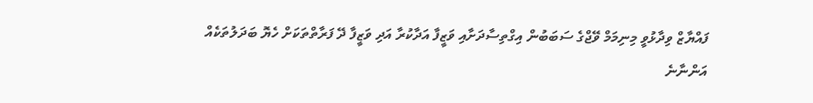ފައްޔާޒް ވިދާޅުވީ މިނިމަމް ވޭޖްގެ ސަބަބުން އިގްތިސާދަށާއި ވަޒީފާ އަދާކުރާ އަދި ވަޒީފާ ދޭ ފަރާތްތަކަށް ހެޔޮ ބަދަލުތަކެއް އަންނާނެ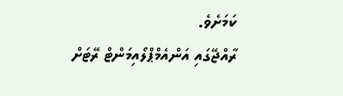ކަމަށެވެ.
ރާއްޖޭގައި އަންއެމްޕްލޯއިމަންޓް ރޭޓަށް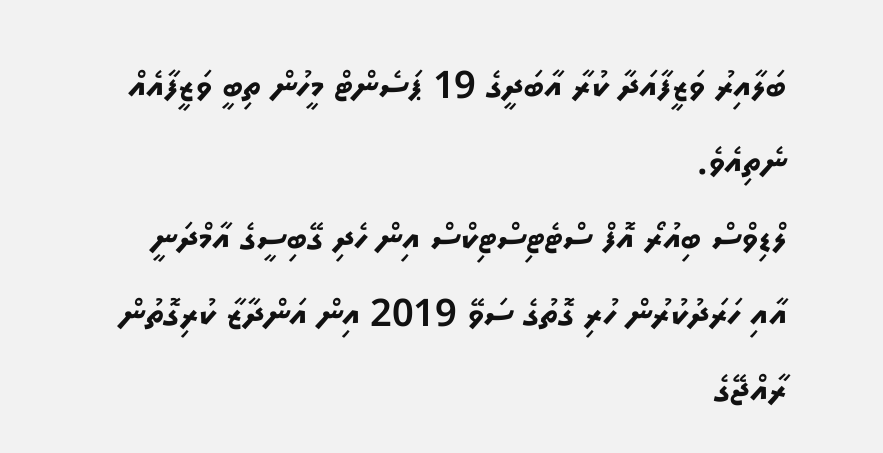ބަލާއިރު ވަޒީފާއަދާ ކުރާ އާބަދީގެ 19 ޕަސެންޓް މީހުން ތިބީ ވަޒީފާއެއް ނެތިއެވެ.
ލްޑިވްސް ބިއުރޯ އޮފް ސްޓެޓިސްޓިކްސް އިން ހެދި ގޭބިސީގެ އާމްދަނީ އާއި ހަރަދުކުރުން ހުރި ގޮތުގެ ސަވޭ 2019 އިން އަންދާޒާ ކުރިގޮތުން ރާއްޖޭގެ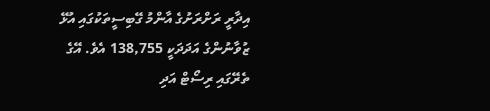އިދާރީ ރަށްރަށުގެ އާންމު ގޭބިސީތަކުގައި އުޅޭ ޒުވާނުންގެ އަދަދަކީ 138,755 އެވެ. އޭގެ ތެރޭގައި ރިސޯޓް އަދި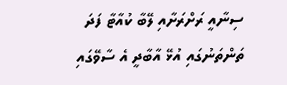ސިނާއީ ރަށްރަށާއި ލޭބާ ކުއާޓާ ފަދަ ތަންތަނުގައި އުޅޭ އާބާދީ އެ ސާވޭގައި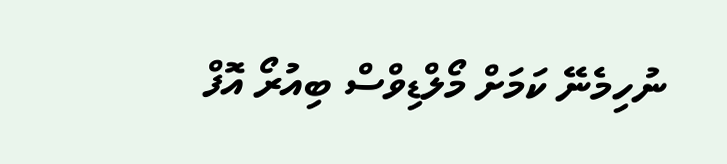ނުހިމެނޭ ކަމަށް މޯލްޑިވްސް ބިއުރޯ އޮފް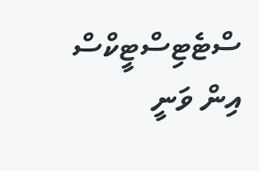ސްޓެޓިސްޓީކްސް އިން ވަނީ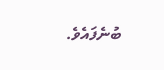ބުނެފައެވެ.